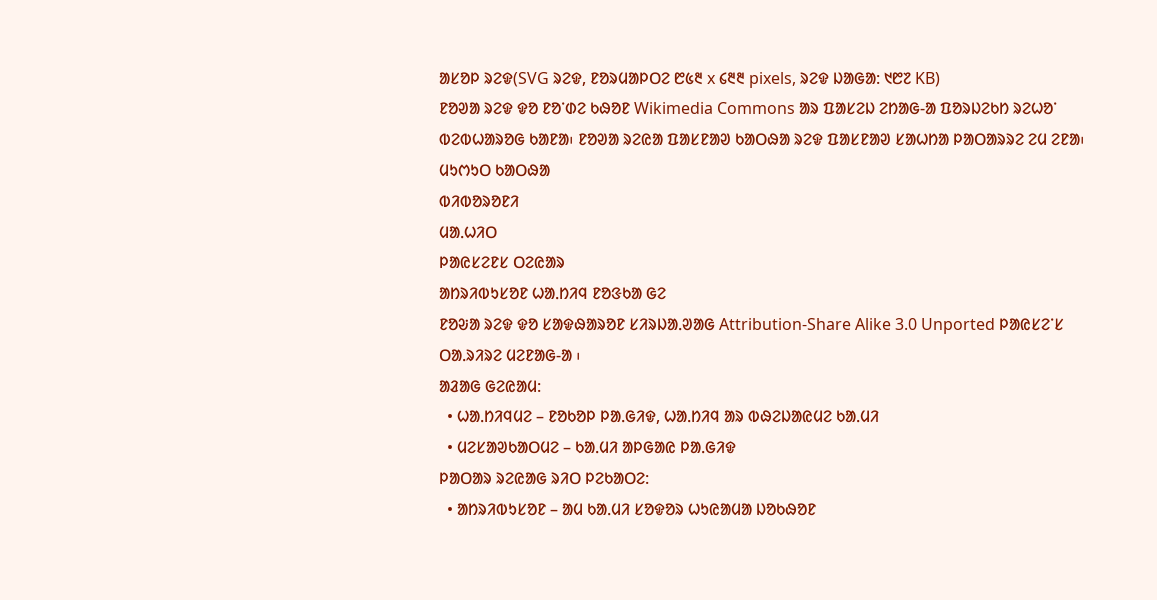ᱟᱥᱚᱞ ᱨᱮᱫ(SVG ᱨᱮᱫ, ᱱᱚᱨᱢᱟᱞᱛᱮ ᱘᱕᱓ x ᱔᱓᱓ pixels, ᱨᱮᱫ ᱡᱟᱜᱟ: ᱑᱘᱗ KB)
ᱱᱚᱣᱟ ᱨᱮᱫ ᱫᱚ ᱱᱚᱸᱰᱮ ᱠᱷᱚᱱ Wikimedia Commons ᱟᱨ ᱯᱟᱥᱮᱡ ᱮᱴᱟᱜ-ᱟ ᱯᱚᱨᱡᱮᱠᱴ ᱨᱮᱦᱚᱸ ᱵᱮᱵᱦᱟᱨᱚᱜ ᱠᱟᱱᱟ᱾ ᱱᱚᱣᱟ ᱨᱮᱭᱟ ᱯᱟᱥᱱᱟᱣ ᱠᱟᱛᱷᱟ ᱨᱮᱫ ᱯᱟᱥᱱᱟᱣ ᱥᱟᱦᱴᱟ ᱞᱟᱛᱟᱨᱨᱮ ᱮᱢ ᱮᱱᱟ᱾
ᱢᱩᱬᱩᱛ ᱠᱟᱛᱷᱟ
ᱵᱤᱵᱚᱨᱚᱱᱤ
ᱢᱟᱹᱦᱤᱛ
ᱞᱟᱭᱥᱮᱱᱥ ᱛᱮᱭᱟᱨ
ᱟᱴᱨᱤᱵᱩᱥᱚᱱ ᱦᱟᱹᱴᱤᱧ ᱱᱚᱝᱠᱟ ᱜᱮ
ᱱᱚᱶᱟ ᱨᱮᱫ ᱫᱚ ᱥᱟᱫᱷᱟᱨᱚᱱ ᱥᱤᱨᱡᱟᱹᱣᱟᱜ Attribution-Share Alike 3.0 Unported ᱞᱟᱭᱥᱮᱸᱥ ᱛᱟᱹᱨᱤᱨᱮ ᱢᱮᱱᱟᱜ-ᱟ ᱾
ᱟᱲᱟᱜ ᱜᱮᱭᱟᱢ:
  • ᱦᱟᱹᱴᱤᱧᱢᱮ – ᱱᱚᱠᱚᱞ ᱞᱟᱹᱜᱤᱫ, ᱦᱟᱹᱴᱤᱧ ᱟᱨ ᱵᱷᱮᱡᱟᱭᱢᱮ ᱠᱟᱹᱢᱤ
  • ᱢᱮᱥᱟᱣᱠᱟᱛᱢᱮ – ᱠᱟᱹᱢᱤ ᱟᱞᱜᱟᱭ ᱞᱟᱹᱜᱤᱫ
ᱞᱟᱛᱟᱨ ᱨᱮᱭᱟᱜ ᱨᱤᱛ ᱞᱮᱠᱟᱛᱮ:
  • ᱟᱴᱨᱤᱵᱩᱥᱚᱱ – ᱟᱢ ᱠᱟᱹᱢᱤ ᱥᱚᱫᱚᱨ ᱦᱩᱭᱟᱢᱟ ᱡᱚᱠᱷᱚᱱ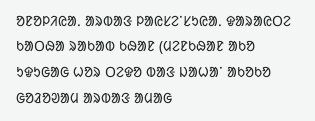ᱚᱱᱚᱞᱤᱭᱟᱹ ᱟᱨᱵᱟᱝ ᱞᱟᱭᱥᱮᱸᱥᱩᱭᱟᱹ ᱫᱟᱨᱟᱭᱛᱮ ᱠᱟᱛᱷᱟ ᱨᱟᱠᱟᱵ ᱠᱷᱟᱱ (ᱢᱮᱱᱠᱷᱟᱱ ᱟᱠᱚ ᱩᱫᱩᱜᱟᱜ ᱦᱚᱨ ᱛᱮᱫᱚ ᱵᱟᱝ ᱡᱟᱦᱟᱸ ᱟᱠᱚᱠᱚ ᱜᱚᱲᱚᱣᱟᱢ ᱟᱨᱵᱟᱝ ᱟᱢᱟᱜ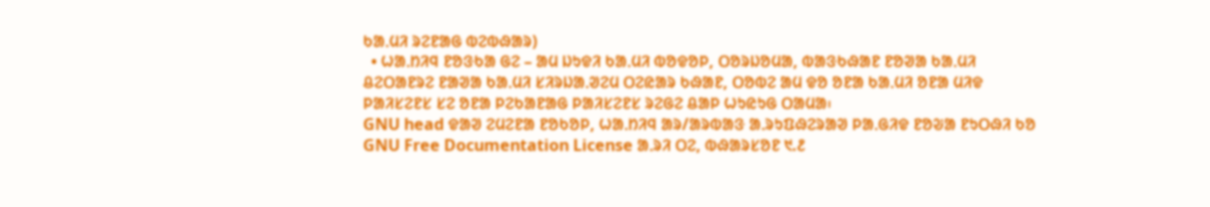ᱠᱟᱹᱢᱤ ᱨᱮᱱᱟᱜ ᱵᱮᱵᱷᱟᱨ)
  • ᱦᱟᱹᱴᱤᱧ ᱱᱚᱝᱠᱟ ᱜᱮ – ᱟᱢ ᱡᱩᱫᱤ ᱠᱟᱹᱢᱤ ᱵᱚᱫᱚᱞ, ᱛᱚᱨᱡᱚᱢᱟ, ᱵᱟᱝᱠᱷᱟᱱ ᱱᱚᱣᱟ ᱠᱟᱹᱢᱤ ᱪᱮᱛᱟᱱᱨᱮ ᱱᱟᱣᱟ ᱠᱟᱹᱢᱤ ᱥᱤᱨᱡᱟᱹᱣᱮᱢ ᱛᱮᱭᱟᱨ ᱠᱷᱟᱱ, ᱛᱚᱵᱮ ᱟᱢ ᱫᱚ ᱚᱱᱟ ᱠᱟᱹᱢᱤ ᱚᱱᱟ ᱢᱤᱫ ᱞᱟᱤᱥᱮᱱᱥ ᱥᱮ ᱚᱱᱟ ᱞᱮᱠᱟᱱᱟᱜ ᱞᱟᱤᱥᱮᱱᱥ ᱨᱮᱜᱮ ᱪᱟᱞ ᱦᱩᱭᱩᱜ ᱛᱟᱢᱟ᱾
GNU head ᱫᱟᱣ ᱮᱢᱮᱱᱟ ᱱᱚᱠᱚᱞ, ᱦᱟᱹᱴᱤᱧ ᱟᱨ/ᱟᱨᱵᱟᱝ ᱟᱹᱨᱩᱯᱷᱮᱨᱟᱣ ᱞᱟᱹᱜᱤᱫ ᱱᱚᱶᱟ ᱱᱩᱛᱷᱤ ᱠᱚ GNU Free Documentation License ᱟᱹᱨᱤ ᱛᱮ, ᱵᱷᱟᱨᱥᱚᱱ ᱑.᱒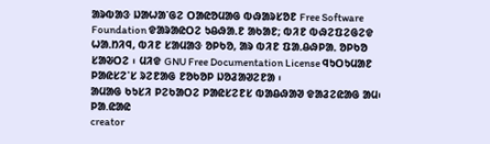ᱟᱨᱵᱟᱝ ᱡᱟᱦᱟᱸᱜᱮ ᱛᱟᱭᱚᱢᱟᱜ ᱵᱷᱟᱨᱥᱚᱱ Free Software Foundation ᱫᱟᱨᱟᱭᱛᱮ ᱩᱪᱷᱟᱹᱱ ᱟᱠᱟᱱ; ᱵᱤᱱ ᱵᱷᱮᱯᱮᱜᱮᱫ ᱦᱟᱹᱴᱤᱧ, ᱵᱤᱱ ᱥᱟᱢᱟᱝ ᱚᱞᱠᱚ, ᱟᱨ ᱵᱤᱱ ᱯᱟᱹᱪᱷᱞᱟᱹ ᱚᱞᱠᱚ ᱥᱟᱶᱛᱮ ᱾ ᱢᱤᱫ GNU Free Documentation License ᱧᱩᱛᱩᱢᱟᱱ ᱞᱟᱭᱥᱮᱸᱥ ᱨᱮᱱᱟᱜ ᱱᱚᱠᱚᱞ ᱡᱚᱲᱟᱣᱮᱱᱟ ᱾
ᱟᱢᱟᱜ ᱠᱩᱥᱤ ᱞᱮᱠᱟᱛᱮ ᱞᱟᱭᱥᱮᱱᱥ ᱵᱟᱪᱷᱟᱣ ᱫᱟᱲᱮᱭᱟᱜ ᱟᱢ᱾
ᱞᱟ.ᱭᱟᱭ
creator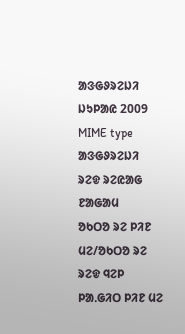ᱟᱝᱜᱽᱨᱮᱡᱤ
ᱡᱩᱞᱟᱭ 2009
MIME type ᱟᱝᱜᱽᱨᱮᱡᱤ
ᱨᱮᱫ ᱨᱮᱭᱟᱜ ᱱᱟᱜᱟᱢ
ᱚᱠᱛᱚ ᱨᱮ ᱞᱤᱱ ᱢᱮ/ᱚᱠᱛᱚ ᱨᱮ ᱨᱮᱫ ᱧᱮᱞ ᱞᱟᱹᱜᱤᱛ ᱞᱤᱱ ᱢᱮ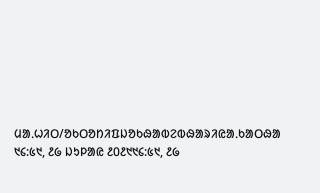ᱢᱟᱹᱦᱤᱛ/ᱚᱠᱛᱚᱴᱤᱯᱡᱚᱠᱷᱟᱵᱮᱵᱷᱟᱨᱤᱭᱟᱹᱠᱟᱛᱷᱟ
᱑᱔:᱕᱑, ᱒᱙ ᱡᱩᱞᱟᱭ ᱒᱐᱒᱑᱑᱔:᱕᱑, ᱒᱙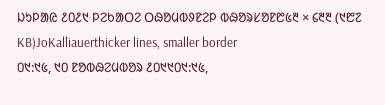ᱡᱩᱞᱟᱭ ᱒᱐᱒᱑ ᱞᱮᱠᱟᱛᱮ ᱛᱷᱚᱢᱵᱽᱱᱮᱞ ᱵᱷᱚᱨᱥᱚᱱ᱘᱕᱓ × ᱔᱓᱓ (᱑᱘᱗ KB)JoKalliauerthicker lines, smaller border
᱐᱑:᱑᱕, ᱑᱐ ᱱᱚᱵᱷᱮᱢᱵᱚᱨ ᱒᱐᱑᱑᱐᱑:᱑᱕,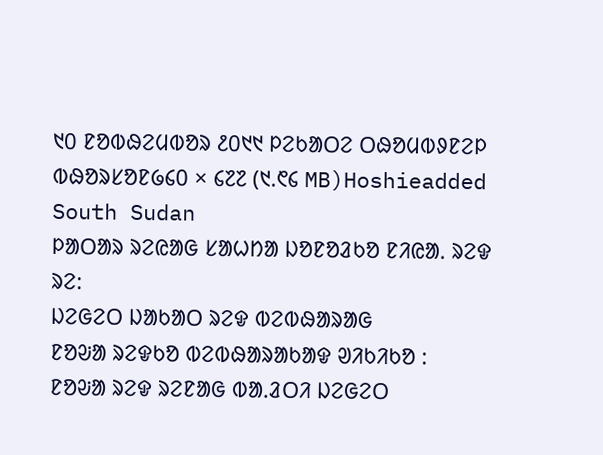᱑᱐ ᱱᱚᱵᱷᱮᱢᱵᱚᱨ ᱒᱐᱑᱑ ᱞᱮᱠᱟᱛᱮ ᱛᱷᱚᱢᱵᱽᱱᱮᱞ ᱵᱷᱚᱨᱥᱚᱱ᱙᱔᱐ × ᱔᱗᱗ (᱑.᱖᱔ MB)Hoshieadded South Sudan
ᱞᱟᱛᱟᱨ ᱨᱮᱭᱟᱜ ᱥᱟᱦᱴᱟ ᱡᱚᱱᱚᱲᱠᱚ ᱱᱤᱭᱟᱹ ᱨᱮᱫ ᱨᱮ:
ᱡᱮᱜᱮᱛ ᱡᱟᱠᱟᱛ ᱨᱮᱫ ᱵᱮᱵᱷᱟᱨᱟᱜ
ᱱᱚᱶᱟ ᱨᱮᱫᱠᱚ ᱵᱮᱵᱷᱟᱨᱟᱠᱟᱫ ᱣᱤᱠᱤᱠᱚ :
ᱱᱚᱶᱟ ᱨᱮᱫ ᱨᱮᱱᱟᱜ ᱵᱟᱹᱲᱛᱤ ᱡᱮᱜᱮᱛ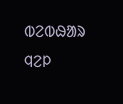ᱵᱮᱵᱷᱟᱨ ᱧᱮᱞ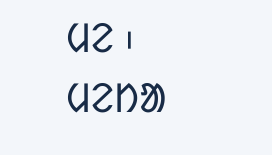ᱢᱮ ᱾
ᱢᱮᱴᱟ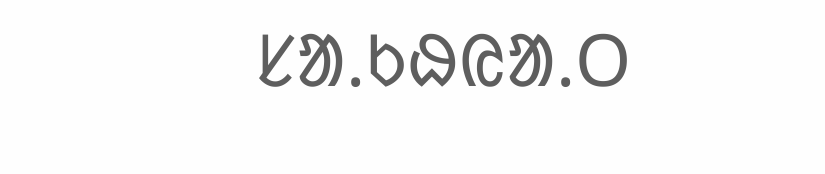ᱥᱟᱹᱠᱷᱭᱟᱹᱛ